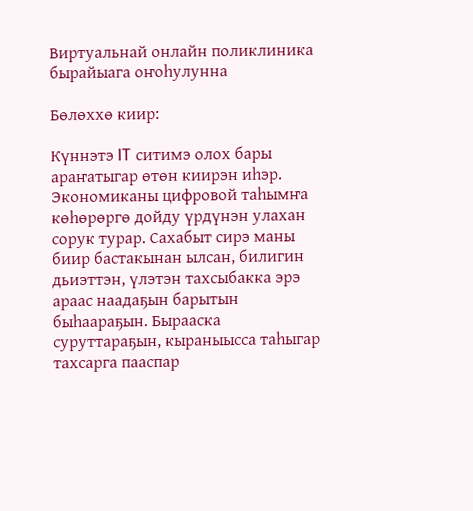Виртуальнай онлайн поликлиника бырайыага оҥоһулунна

Бөлөххө киир:

Күннэтэ IT ситимэ олох бары араҥатыгар өтөн киирэн иһэр. Экономиканы цифровой таһымҥа көһөрөргө дойду үрдүнэн улахан сорук турар. Сахабыт сирэ маны биир бастакынан ылсан, билигин дьиэттэн, үлэтэн тахсыбакка эрэ араас наадаҕын барытын быһаараҕын. Бырааска суруттараҕын, кыраныысса таһыгар тахсарга пааспар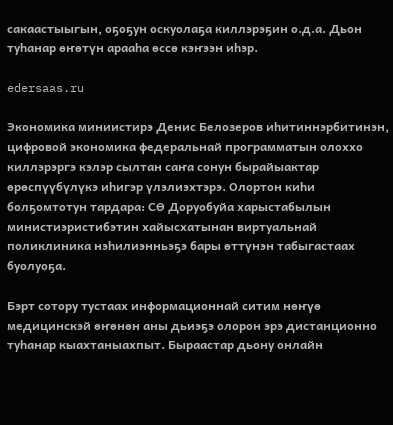сакаастыыгын, оҕоҕун оскуолаҕа киллэрэҕин о.д.а. Дьон туһанар өҥөтүн арааһа өссө кэҥээн иһэр.

edersaas.ru

Экономика миниистирэ Денис Белозеров иһитиннэрбитинэн, цифровой экономика федеральнай программатын олоххо киллэрэргэ кэлэр сылтан саҥа сонун бырайыактар өрөспүүбүлүкэ иһигэр үлэлиэхтэрэ. Олортон киһи болҕомтотун тардара: СӨ Доруобуйа харыстабылын министиэристибэтин хайысхатынан виртуальнай поликлиника нэһилиэнньэҕэ бары өттүнэн табыгастаах буолуоҕа.

Бэрт сотору тустаах информационнай ситим нөҥүө медицинскэй өҥөнөн аны дьиэҕэ олорон эрэ дистанционно туһанар кыахтаныахпыт. Быраастар дьону онлайн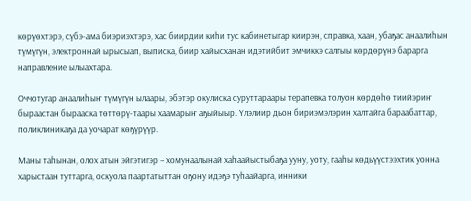көрүөхтэрэ, сүбэ-ама биэриэхтэрэ, хас биирдии киһи тус кабинетыгар киирэн, справка, хаан, убаҕас анаалиһын түмүгүн, электроннай ырысыап, выписка, биир хайысханан идэтийбит эмчиккэ салгыы көрдөрүнэ барарга направление ылыахтара.

Оччотугар анаалиһыҥ түмүгүн ылаары, эбэтэр окулиска суруттараары терапевка толуон көрдөһө тиийэриҥ быраастан бырааска төттөрү-таары хаамарыҥ аҕыйыыр. Үлэлиир дьон бириэмэлэрин халтайга бараабаттар, поликлиникаҕа да уочарат көҕүрүүр.

Маны таһынан, олох атын эйгэтигэр – хомунаалынай хаһаайыстыбаҕа ууну, уоту, гааһы көдьүүстээхтик уонна харыстаан туттарга, оскуола паартатыттан оҕону идэҕэ туһаайарга, инники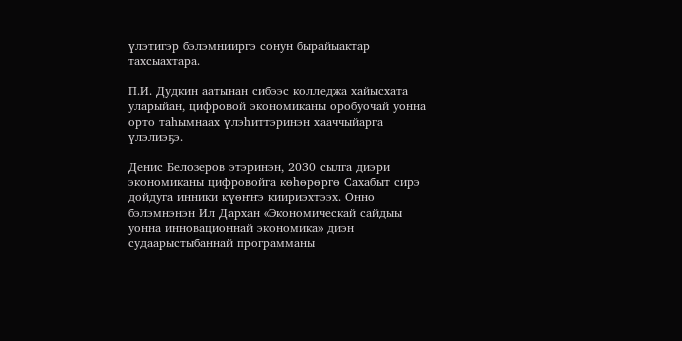үлэтигэр бэлэмнииргэ сонун бырайыактар тахсыахтара.

П.И. Дудкин аатынан сибээс колледжа хайысхата уларыйан, цифровой экономиканы оробуочай уонна орто таһымнаах үлэһиттэринэн хааччыйарга үлэлиэҕэ.

Денис Белозеров этэринэн, 2030 сылга диэри экономиканы цифровойга көһөрөргө Сахабыт сирэ дойдуга инники күөҥҥэ киириэхтээх. Онно бэлэмнэнэн Ил Дархан «Экономическай сайдыы уонна инновационнай экономика» диэн судаарыстыбаннай программаны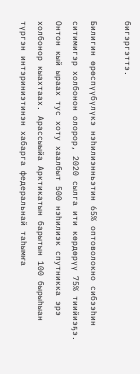бигэргэттэ.

Билигин өрөспүүбүлүкэ нэһилиэнньэтин 65% оптоволокно сибээһин ситимигэр холбонон олорор, 2020 сылга ити көрдөрүү 75% тиийиэҕэ. Онтон кый ыраах тус хоту хаалбыт 500 нэһилиэк спутникка эрэ холбонор кыахтаах. Арассыыйа Арктикатын барытын 100 бырыһыан түргэн интэриниэтинэн хабарга федеральнай таһымҥа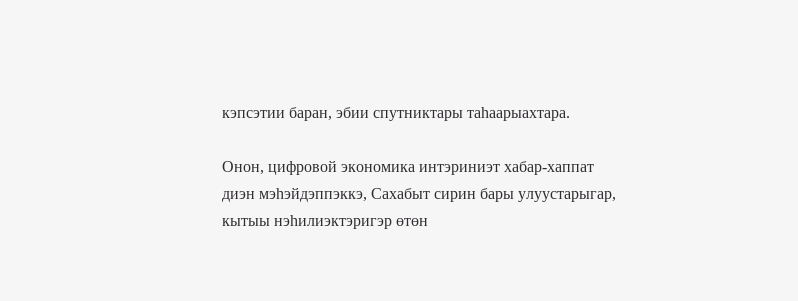кэпсэтии баран, эбии спутниктары таһаарыахтара.

Онон, цифровой экономика интэриниэт хабар-хаппат диэн мэһэйдэппэккэ, Сахабыт сирин бары улуустарыгар, кытыы нэһилиэктэригэр өтөн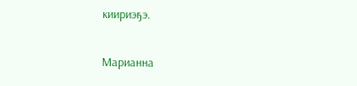киириэҕэ.

Марианна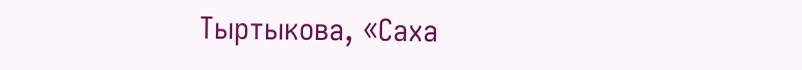Тыртыкова, «Саха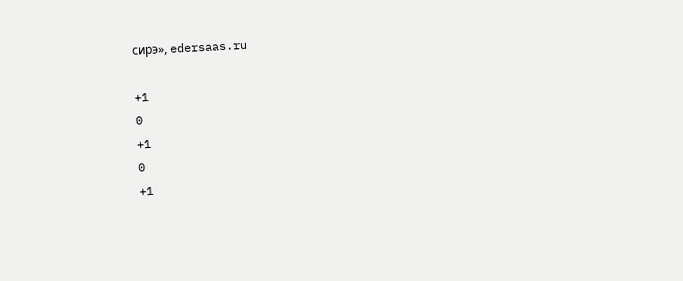сирэ», edersaas.ru

+1
0
+1
0
+1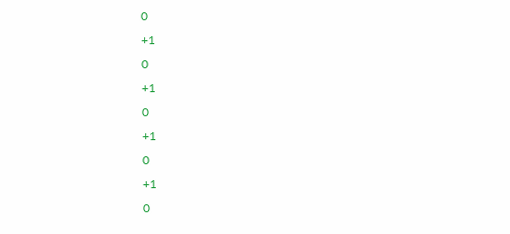0
+1
0
+1
0
+1
0
+1
0